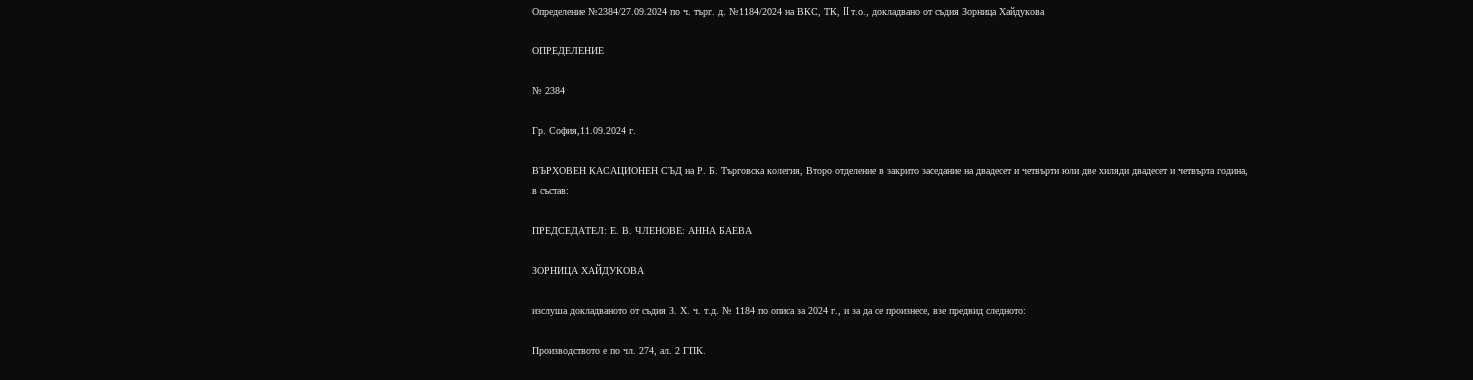Определение №2384/27.09.2024 по ч. търг. д. №1184/2024 на ВКС, ТК, II т.о., докладвано от съдия Зорница Хайдукова

ОПРЕДЕЛЕНИЕ

№ 2384

Гр. София,11.09.2024 г.

ВЪРХОВЕН КАСАЦИОНЕН СЪД на Р. Б. Търговска колегия, Второ отделение в закрито заседание на двадесет и четвърти юли две хиляди двадесет и четвърта година, в състав:

ПРЕДСЕДАТЕЛ: Е. В. ЧЛЕНОВЕ: АННА БАЕВА

ЗОРНИЦА ХАЙДУКОВА

изслуша докладваното от съдия З. Х. ч. т.д. № 1184 по описа за 2024 г., и за да се произнесе, взе предвид следното:

Производството е по чл. 274, ал. 2 ГПК.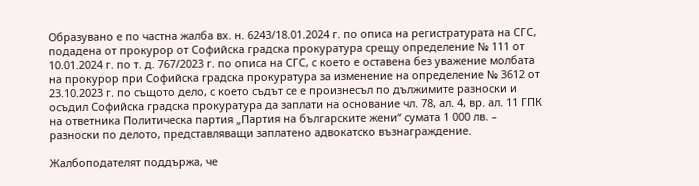Образувано е по частна жалба вх. н. 6243/18.01.2024 г. по описа на регистратурата на СГС, подадена от прокурор от Софийска градска прокуратура срещу определение № 111 от 10.01.2024 г. по т. д. 767/2023 г. по описа на СГС, с което е оставена без уважение молбата на прокурор при Софийска градска прокуратура за изменение на определение № 3612 от 23.10.2023 г. по същото дело, с което съдът се е произнесъл по дължимите разноски и осъдил Софийска градска прокуратура да заплати на основание чл. 78, ал. 4, вр. ал. 11 ГПК на ответника Политическа партия „Партия на българските жени“ сумата 1 000 лв. – разноски по делото, представляващи заплатено адвокатско възнаграждение.

Жалбоподателят поддържа, че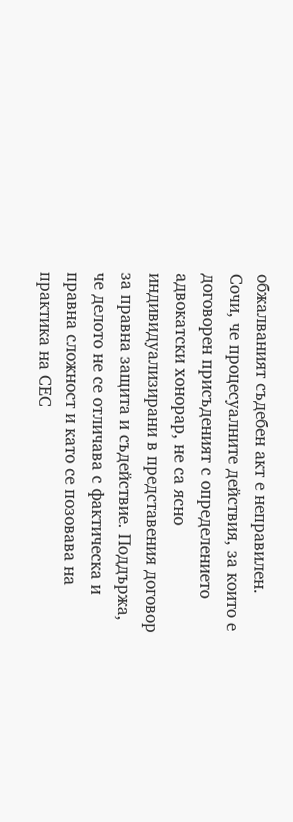обжалваният съдебен акт е неправилен. Сочи, че процесуалните действия, за които е договорен присъденият с определението адвокатски хонорар, не са ясно индивидуализирани в представения договор за правна защита и съдействие. Поддържа, че делото не се отличава с фактическа и правна сложност и като се позовава на практика на СЕС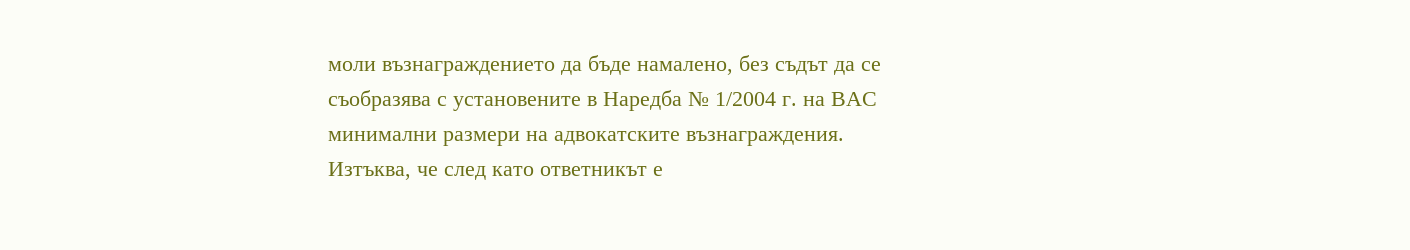моли възнаграждението да бъде намалено, без съдът да се съобразява с установените в Наредба № 1/2004 г. на ВАС минимални размери на адвокатските възнаграждения. Изтъква, че след като ответникът е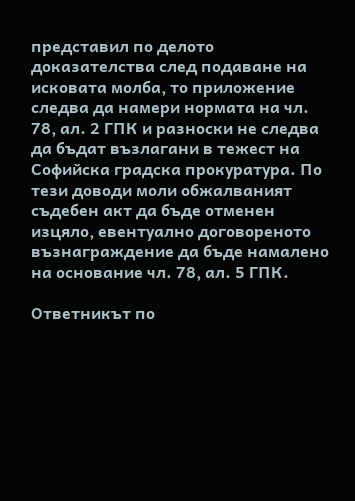представил по делото доказателства след подаване на исковата молба, то приложение следва да намери нормата на чл. 78, ал. 2 ГПК и разноски не следва да бъдат възлагани в тежест на Софийска градска прокуратура. По тези доводи моли обжалваният съдебен акт да бъде отменен изцяло, евентуално договореното възнаграждение да бъде намалено на основание чл. 78, ал. 5 ГПК.

Ответникът по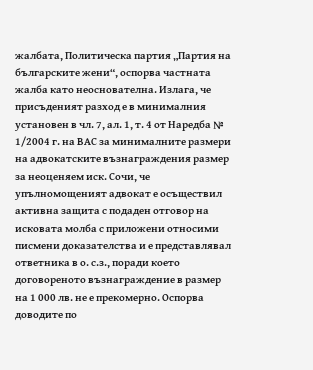жалбата, Политическа партия „Партия на българските жени“, оспорва частната жалба като неоснователна. Излага, че присъденият разход е в минималния установен в чл. 7, ал. 1, т. 4 от Наредба № 1/2004 г. на ВАС за минималните размери на адвокатските възнаграждения размер за неоценяем иск. Сочи, че упълномощеният адвокат е осъществил активна защита с подаден отговор на исковата молба с приложени относими писмени доказателства и е представлявал ответника в о. с.з., поради което договореното възнаграждение в размер на 1 000 лв. не е прекомерно. Оспорва доводите по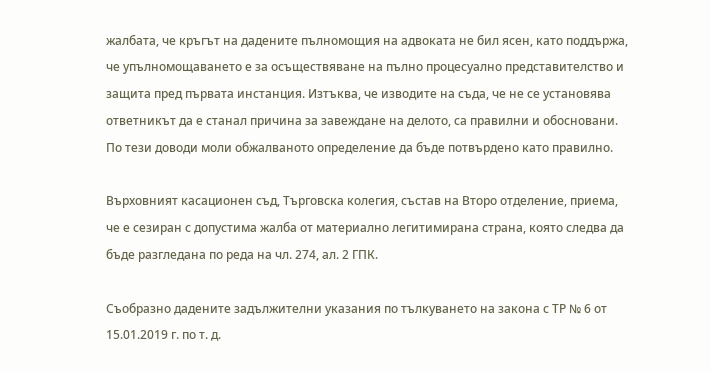жалбата, че кръгът на дадените пълномощия на адвоката не бил ясен, като поддържа, че упълномощаването е за осъществяване на пълно процесуално представителство и защита пред първата инстанция. Изтъква, че изводите на съда, че не се установява ответникът да е станал причина за завеждане на делото, са правилни и обосновани. По тези доводи моли обжалваното определение да бъде потвърдено като правилно.

Върховният касационен съд, Търговска колегия, състав на Второ отделение, приема, че е сезиран с допустима жалба от материално легитимирана страна, която следва да бъде разгледана по реда на чл. 274, ал. 2 ГПК.

Съобразно дадените задължителни указания по тълкуването на закона с ТР № 6 от 15.01.2019 г. по т. д.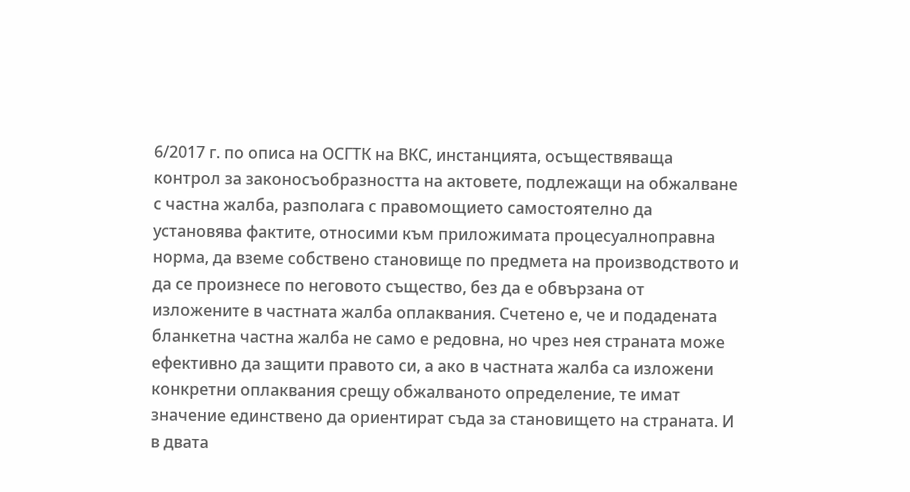6/2017 г. по описа на ОСГТК на ВКС, инстанцията, осъществяваща контрол за законосъобразността на актовете, подлежащи на обжалване с частна жалба, разполага с правомощието самостоятелно да установява фактите, относими към приложимата процесуалноправна норма, да вземе собствено становище по предмета на производството и да се произнесе по неговото същество, без да е обвързана от изложените в частната жалба оплаквания. Счетено е, че и подадената бланкетна частна жалба не само е редовна, но чрез нея страната може ефективно да защити правото си, а ако в частната жалба са изложени конкретни оплаквания срещу обжалваното определение, те имат значение единствено да ориентират съда за становището на страната. И в двата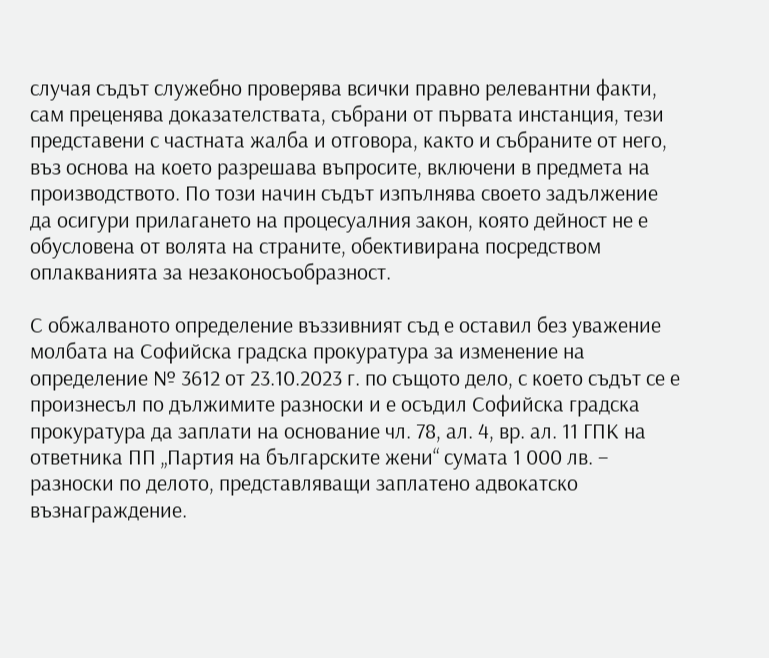случая съдът служебно проверява всички правно релевантни факти, сам преценява доказателствата, събрани от първата инстанция, тези представени с частната жалба и отговора, както и събраните от него, въз основа на което разрешава въпросите, включени в предмета на производството. По този начин съдът изпълнява своето задължение да осигури прилагането на процесуалния закон, която дейност не е обусловена от волята на страните, обективирана посредством оплакванията за незаконосъобразност.

С обжалваното определение въззивният съд е оставил без уважение молбата на Софийска градска прокуратура за изменение на определение № 3612 от 23.10.2023 г. по същото дело, с което съдът се е произнесъл по дължимите разноски и е осъдил Софийска градска прокуратура да заплати на основание чл. 78, ал. 4, вр. ал. 11 ГПК на ответника ПП „Партия на българските жени“ сумата 1 000 лв. – разноски по делото, представляващи заплатено адвокатско възнаграждение.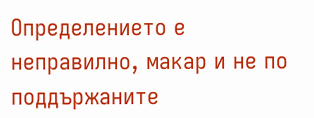Определението е неправилно, макар и не по поддържаните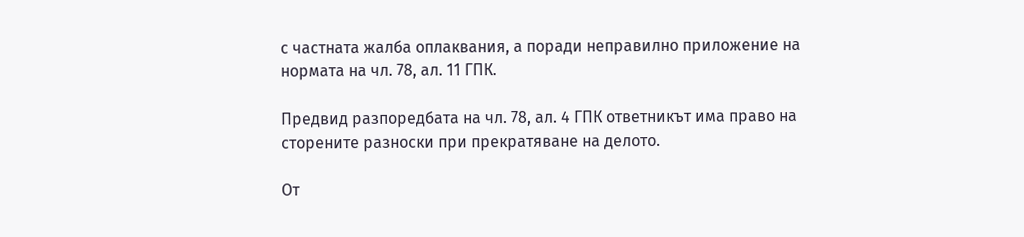с частната жалба оплаквания, а поради неправилно приложение на нормата на чл. 78, ал. 11 ГПК.

Предвид разпоредбата на чл. 78, ал. 4 ГПК ответникът има право на сторените разноски при прекратяване на делото.

От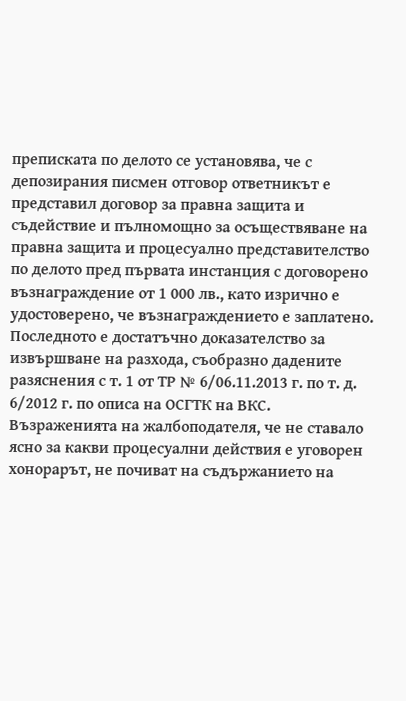преписката по делото се установява, че с депозирания писмен отговор ответникът е представил договор за правна защита и съдействие и пълномощно за осъществяване на правна защита и процесуално представителство по делото пред първата инстанция с договорено възнаграждение от 1 000 лв., като изрично е удостоверено, че възнаграждението е заплатено. Последното е достатъчно доказателство за извършване на разхода, съобразно дадените разяснения с т. 1 от ТР № 6/06.11.2013 г. по т. д. 6/2012 г. по описа на ОСГТК на ВКС. Възраженията на жалбоподателя, че не ставало ясно за какви процесуални действия е уговорен хонорарът, не почиват на съдържанието на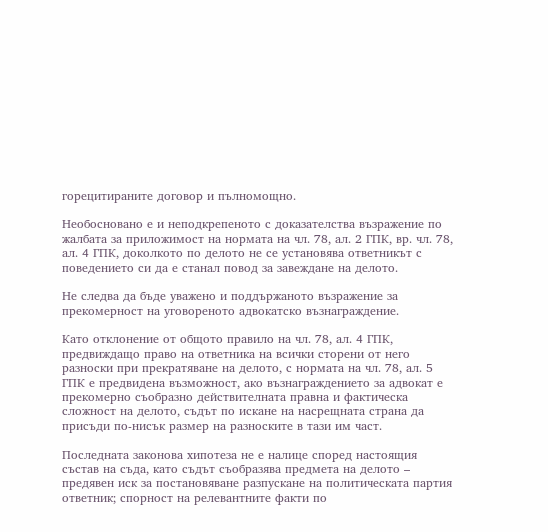горецитираните договор и пълномощно.

Необосновано е и неподкрепеното с доказателства възражение по жалбата за приложимост на нормата на чл. 78, ал. 2 ГПК, вр. чл. 78, ал. 4 ГПК, доколкото по делото не се установява ответникът с поведението си да е станал повод за завеждане на делото.

Не следва да бъде уважено и поддържаното възражение за прекомерност на уговореното адвокатско възнаграждение.

Като отклонение от общото правило на чл. 78, ал. 4 ГПК, предвиждащо право на ответника на всички сторени от него разноски при прекратяване на делото, с нормата на чл. 78, ал. 5 ГПК е предвидена възможност, ако възнаграждението за адвокат е прекомерно съобразно действителната правна и фактическа сложност на делото, съдът по искане на насрещната страна да присъди по-нисък размер на разноските в тази им част.

Последната законова хипотеза не е налице според настоящия състав на съда, като съдът съобразява предмета на делото – предявен иск за постановяване разпускане на политическата партия ответник; спорност на релевантните факти по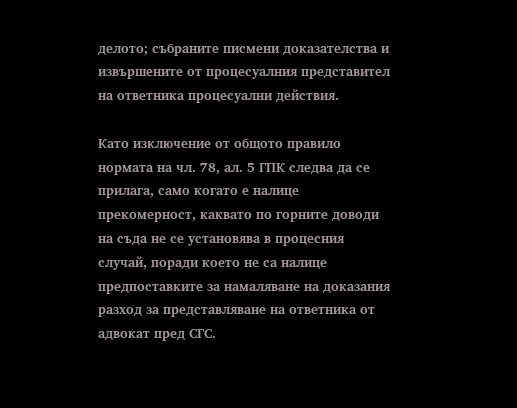делото; събраните писмени доказателства и извършените от процесуалния представител на ответника процесуални действия.

Като изключение от общото правило нормата на чл. 78, ал. 5 ГПК следва да се прилага, само когато е налице прекомерност, каквато по горните доводи на съда не се установява в процесния случай, поради което не са налице предпоставките за намаляване на доказания разход за представляване на ответника от адвокат пред СГС.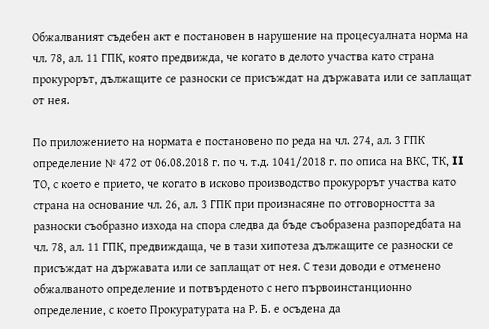Обжалваният съдебен акт е постановен в нарушение на процесуалната норма на чл. 78, ал. 11 ГПК, която предвижда, че когато в делото участва като страна прокурорът, дължащите се разноски се присъждат на държавата или се заплащат от нея.

По приложението на нормата е постановено по реда на чл. 274, ал. 3 ГПК определение № 472 от 06.08.2018 г. по ч. т.д. 1041/2018 г. по описа на ВКС, ТК, II ТО, с което е прието, че когато в исково производство прокурорът участва като страна на основание чл. 26, ал. 3 ГПК при произнасяне по отговорността за разноски съобразно изхода на спора следва да бъде съобразена разпоредбата на чл. 78, ал. 11 ГПК, предвиждаща, че в тази хипотеза дължащите се разноски се присъждат на държавата или се заплащат от нея. С тези доводи е отменено обжалваното определение и потвърденото с него първоинстанционно определение, с което Прокуратурата на Р. Б. е осъдена да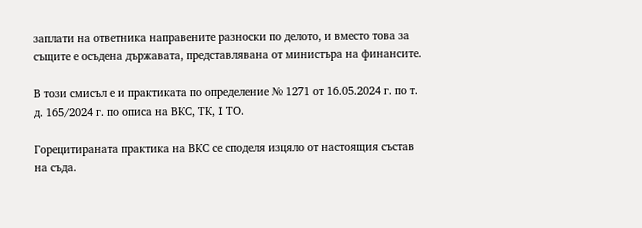заплати на ответника направените разноски по делото, и вместо това за същите е осъдена държавата, представлявана от министъра на финансите.

В този смисъл е и практиката по определение № 1271 от 16.05.2024 г. по т. д. 165/2024 г. по описа на ВКС, ТК, I ТО.

Горецитираната практика на ВКС се споделя изцяло от настоящия състав на съда.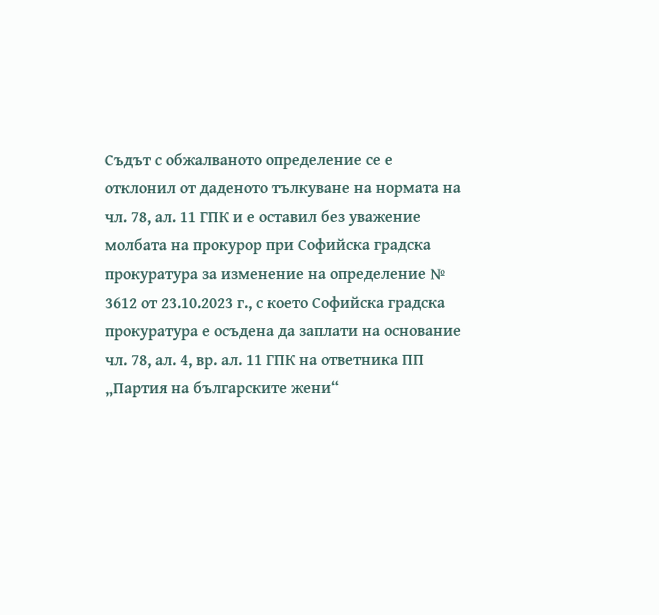Съдът с обжалваното определение се е отклонил от даденото тълкуване на нормата на чл. 78, ал. 11 ГПК и е оставил без уважение молбата на прокурор при Софийска градска прокуратура за изменение на определение № 3612 от 23.10.2023 г., с което Софийска градска прокуратура е осъдена да заплати на основание чл. 78, ал. 4, вр. ал. 11 ГПК на ответника ПП „Партия на българските жени“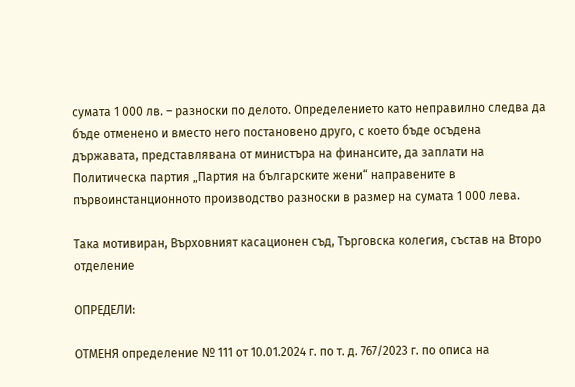сумата 1 000 лв. – разноски по делото. Определението като неправилно следва да бъде отменено и вместо него постановено друго, с което бъде осъдена държавата, представлявана от министъра на финансите, да заплати на Политическа партия „Партия на българските жени“ направените в първоинстанционното производство разноски в размер на сумата 1 000 лева.

Така мотивиран, Върховният касационен съд, Търговска колегия, състав на Второ отделение

ОПРЕДЕЛИ:

ОТМЕНЯ определение № 111 от 10.01.2024 г. по т. д. 767/2023 г. по описа на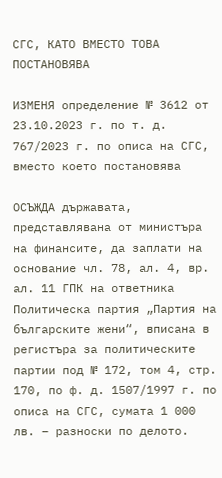СГС, КАТО ВМЕСТО ТОВА ПОСТАНОВЯВА

ИЗМЕНЯ определение № 3612 от 23.10.2023 г. по т. д. 767/2023 г. по описа на СГС, вместо което постановява

ОСЪЖДА държавата, представлявана от министъра на финансите, да заплати на основание чл. 78, ал. 4, вр. ал. 11 ГПК на ответника Политическа партия „Партия на българските жени“, вписана в регистъра за политическите партии под № 172, том 4, стр. 170, по ф. д. 1507/1997 г. по описа на СГС, сумата 1 000 лв. – разноски по делото.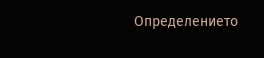Определението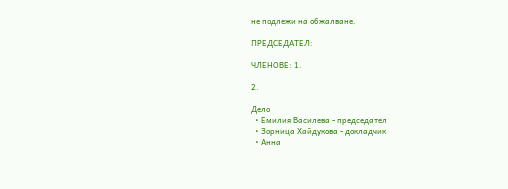не подлежи на обжалване.

ПРЕДСЕДАТЕЛ:

ЧЛЕНОВЕ: 1.

2.

Дело
  • Емилия Василева - председател
  • Зорница Хайдукова - докладчик
  • Анна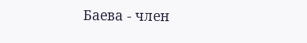Баева - член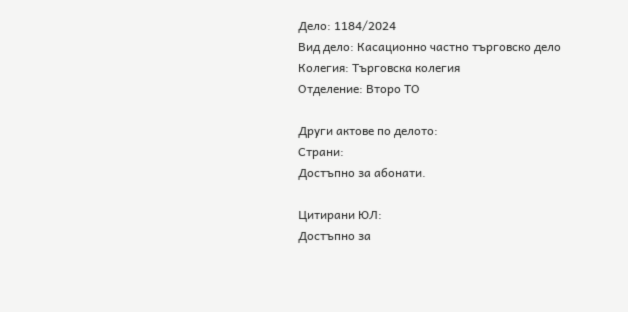Дело: 1184/2024
Вид дело: Касационно частно търговско дело
Колегия: Търговска колегия
Отделение: Второ ТО

Други актове по делото:
Страни:
Достъпно за абонати.

Цитирани ЮЛ:
Достъпно за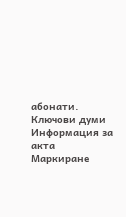абонати.
Ключови думи
Информация за акта
Маркиране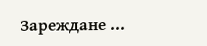Зареждане ...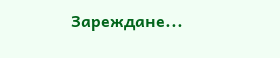Зареждане...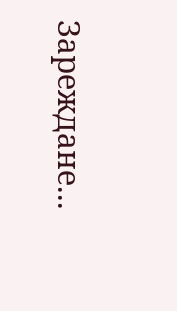Зареждане...